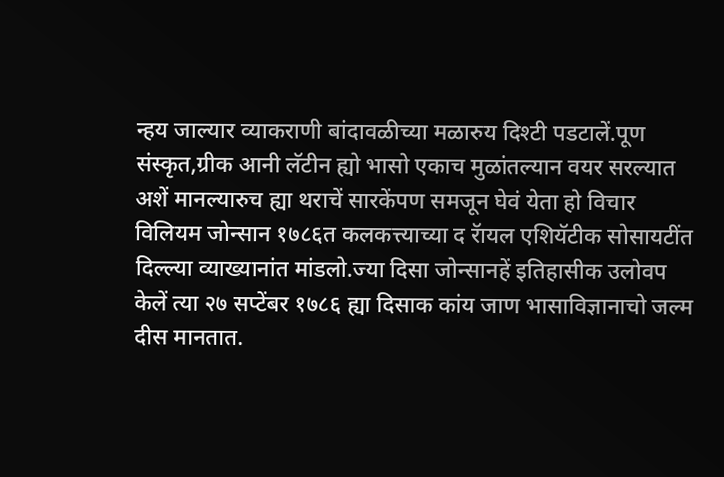न्हय जाल्यार व्याकराणी बांदावळीच्या मळारुय दिश्टी पडटालें.पूण संस्कृत,ग्रीक आनी लॅटीन ह्यो भासो एकाच मुळांतल्यान वयर सरल्यात अशें मानल्यारुच ह्या थराचें सारकेंपण समजून घेवं येता हो विचार विलियम जोन्सान १७८६त कलकत्त्याच्या द रॅायल एशियॅटीक सोसायटींत दिल्ल्या व्याख्यानांत मांडलो.ज्या दिसा जोन्सानहें इतिहासीक उलोवप केलें त्या २७ सप्टेंबर १७८६ ह्या दिसाक कांय जाण भासाविज्ञानाचो जल्म दीस मानतात.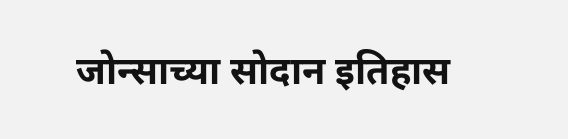जोन्साच्या सोदान इतिहास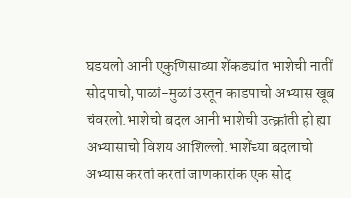घडयलो आनी एकुणिसाव्या शेंकड्यांत भाशेची नातीं सोदपाचो,पाळां-मुळां उस्तून काडपाचो अभ्यास खूब चंवरलो.भाशेचो बदल आनी भाशेची उत्क्रांती हो ह्या अभ्यासाचो विशय आशिल्लो.भाशेंच्या बदलाचो अभ्यास करतां करतां जाणकारांक एक सोद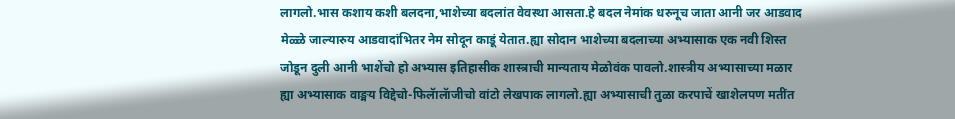लागलो.भास कशाय कशी बलदना,भाशेच्या बदलांत वेवस्था आसता.हे बदल नेमांक धरुनूच जाता आनी जर आडवाद मेळ्ळे जाल्यारुय आडवादांभितर नेम सोदून काडूं येतात.ह्या सोदान भाशेच्या बदलाच्या अभ्यासाक एक नवी शिस्त जोडून दुली आनी भाशेंचो हो अभ्यास इतिहासीक शास्त्राची मान्यताय मेळोवंक पावलो.शास्त्रीय अभ्यासाच्या मळार ह्या अभ्यासाक वाङ्मय विद्देचो-फिलॅालॅाजीचो वांटो लेखपाक लागलो.ह्या अभ्यासाची तुळा करपाचें खाशेलपण मतींत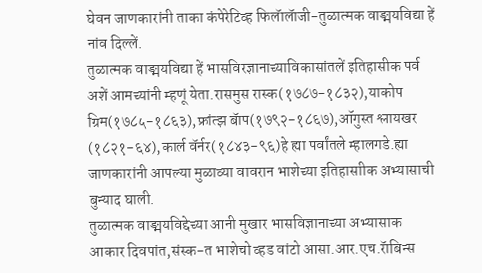घेवन जाणकारांनी ताका कंपेरेटिव्ह फिलॅालॅाजी-तुळात्मक वाङ्मयविद्या हें नांव दिल्लें.
तुळात्मक वाङ्मयविद्या हें भासविरज्ञानाच्याविकासांतलें इतिहासीक पर्व अशें आमच्यांनी म्हणूं येता.रासमुस रास्क(१७८७-१८३२),याकोप ग्रिम(१७८५-१८६३),फ्रांत्झ बॅाप(१७९२-१८६७),ऑगुस्त श्लायखर (१८२१-६४),कार्ल वॅर्नर(१८४३-९६)हे ह्या पर्वांतले म्हालगडे.ह्या जाणकारांनी आपल्या मुळाव्या वावरान भाशेच्या इतिहासाीक अभ्यासाची बुन्याद घाली.
तुळात्मक वाङ्मयविद्देच्या आनी मुखार भासविज्ञानाच्या अभ्यासाक आकार दिवपांत,संस्क-त भाशेचो व्हड वांटो आसा.आर.एच.रॅाबिन्स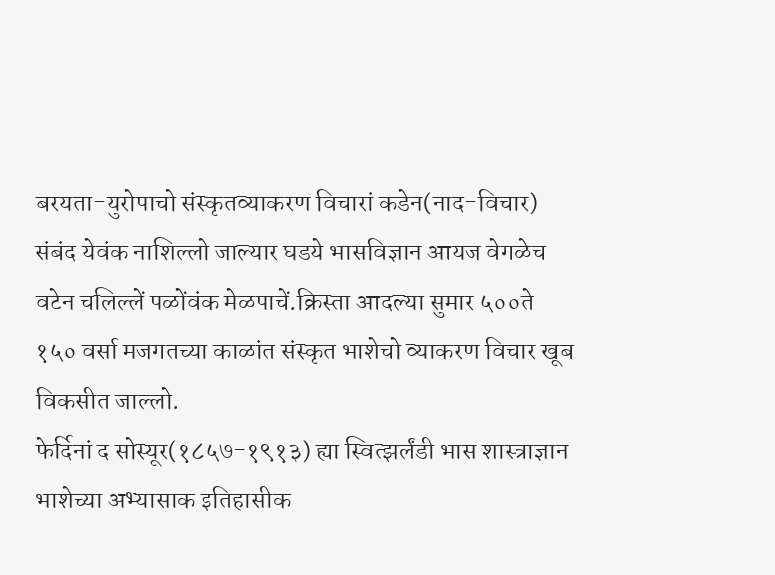बरयता-युरोपाचो संस्कृतव्याकरण विचारां कडेन(नाद-विचार) संबंद येवंक नाशिल्लो जाल्यार घडये भासविज्ञान आयज वेगळेच वटेन चलिल्लें पळोंवंक मेळपाचें.क्रिस्ता आदल्या सुमार ५००ते १५० वर्सा मजगतच्या काळांत संस्कृत भाशेचो व्याकरण विचार खूब विकसीत जाल्लो.
फेर्दिनां द सोस्यूर(१८५७-१९१३) ह्या स्वित्झर्लंडी भास शास्त्राज्ञान भाशेच्या अभ्यासाक इतिहासीक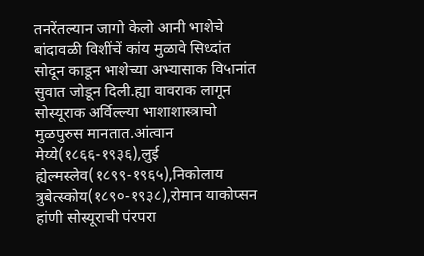तनरेंतल्यान जागो केलो आनी भाशेचे बांदावळी विशींचें कांय मुळावे सिध्दांत सोदून काडून भाशेच्या अभ्यासाक वि५ानांत सुवात जोडून दिली.ह्या वावराक लागून सोस्यूराक अर्विल्ल्या भाशाशास्त्राचो मुळपुरुस मानतात.आंत्वान मेय्ये(१८६६-१९३६),लुई ह्येल्मस्लेव(१८९९-१९६५),निकोलाय त्रुबेत्स्कोय(१८९०-१९३८),रोमान याकोप्सन हांणी सोस्यूराची पंरपरा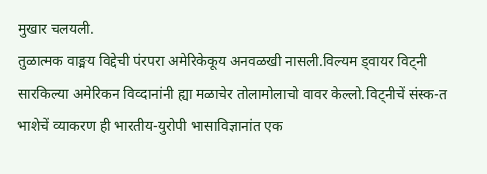मुखार चलयली.
तुळात्मक वाङ्मय विद्देची पंरपरा अमेरिकेकूय अनवळखी नासली.विल्यम ड्वायर विट्नी सारकिल्या अमेरिकन विव्दानांनी ह्या मळाचेर तोलामोलाचो वावर केल्लो.विट्नीचें संस्क-त भाशेचें व्याकरण ही भारतीय-युरोपी भासाविज्ञानांत एक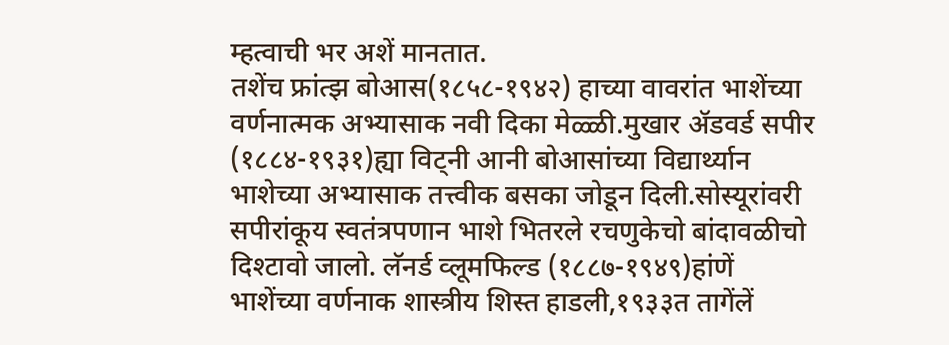म्हत्वाची भर अशें मानतात.
तशेंच फ्रांत्झ बोआस(१८५८-१९४२) हाच्या वावरांत भाशेंच्या वर्णनात्मक अभ्यासाक नवी दिका मेळ्ळी.मुखार ॲडवर्ड सपीर (१८८४-१९३१)ह्या विट्नी आनी बोआसांच्या विद्यार्थ्यान भाशेच्या अभ्यासाक तत्त्वीक बसका जोडून दिली.सोस्यूरांवरी सपीरांकूय स्वतंत्रपणान भाशे भितरले रचणुकेचो बांदावळीचो दिश्टावो जालो. लॅनर्ड व्लूमफिल्ड (१८८७-१९४९)हांणें भाशेंच्या वर्णनाक शास्त्रीय शिस्त हाडली,१९३३त तागेंलें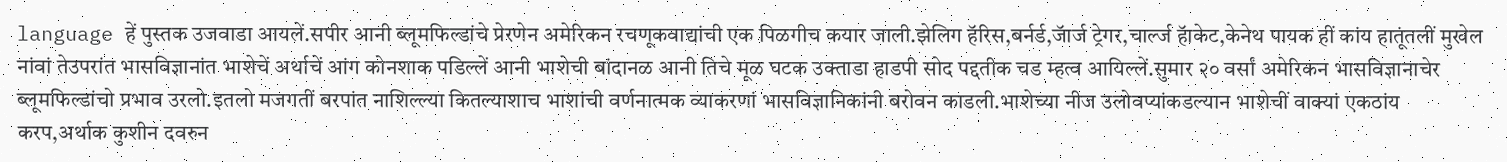language हें पुस्तक उजवाडा आयलें.सपीर आनी ब्लूमफिल्डांचे प्रेरणेन अमेरिकन रचणूकवाद्यांची एक पिळगीच कयार जाली.झेलिग हॅरिस,बर्नर्ड,जॅार्ज ट्रेगर,चार्ल्ज हॅाकेट,केनेथ पायक हीं कांय हातूंतलीं मुखेल नांवां तेउपरांत भासविज्ञानांत भाशेचें अर्थाचें आंग कोनशाक पडिल्लें आनी भाशेची बांदानळ आनी तिचे मूळ घटक उक्ताडा हाडपी सोद पद्दतीक चड म्हत्व आयिल्लें.सुमार २० वर्सां अमेरिकन भासविज्ञानाचेर ब्लूमफिल्डांचो प्रभाव उरलो.इतलो मजगतीं बरपांत नाशिल्ल्या कितल्याशाच भाशांची वर्णनात्मक व्याकरणां भासविज्ञानिकांनी बरोवन काडली.भाशेच्या नीज उलोवप्यांकडल्यान भाशेचीं वाक्यां एकठांय करप,अर्थाक कुशीन दवरुन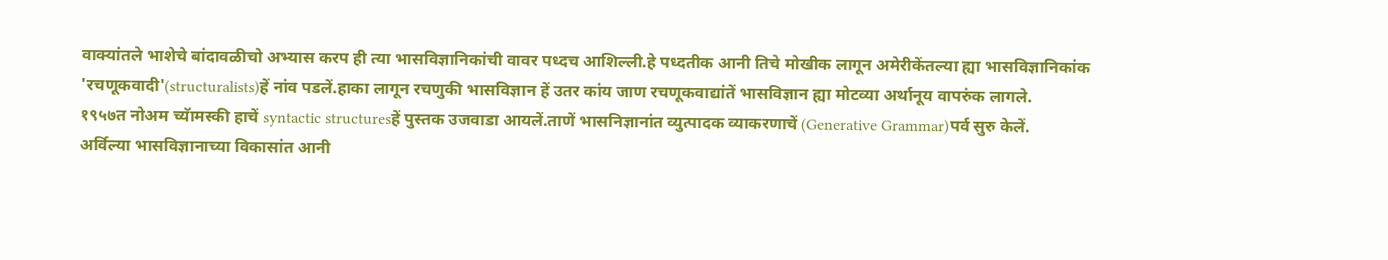वाक्यांतले भाशेचे बांदावळीचो अभ्यास करप ही त्या भासविज्ञानिकांची वावर पध्दच आशिल्ली.हे पध्दतीक आनी तिचे मोखीक लागून अमेरीकेंतल्या ह्या भासविज्ञानिकांक 'रचणूकवादी'(structuralists)हें नांव पडलें.हाका लागून रचणुकी भासविज्ञान हें उतर कांय जाण रचणूकवाद्यांतें भासविज्ञान ह्या मोटव्या अर्थानूय वापरुंक लागले.
१९५७त नोअम च्यॅामस्की हाचें syntactic structuresहें पुस्तक उजवाडा आयलें.ताणें भासनिज्ञानांत व्युत्पादक व्याकरणाचें (Generative Grammar)पर्व सुरु केलें.
अर्विल्या भासविज्ञानाच्या विकासांत आनी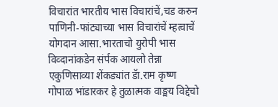विचारांत भारतीय भास विचारांचें,चड करुन पाणिनी-फांट्याच्या भास विचारांचें म्हत्वाचें योगदान आसा.भारताचो युरोपी भास विव्दानांकडेन संर्पक आयलो तेन्ना एकुणिसाव्या शेंकड्यांत डॅा.राम कृष्ण गोपाळ भांडारकर हे तुळात्मक वाङ्मय विद्देचो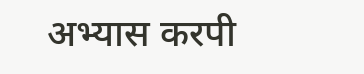अभ्यास करपी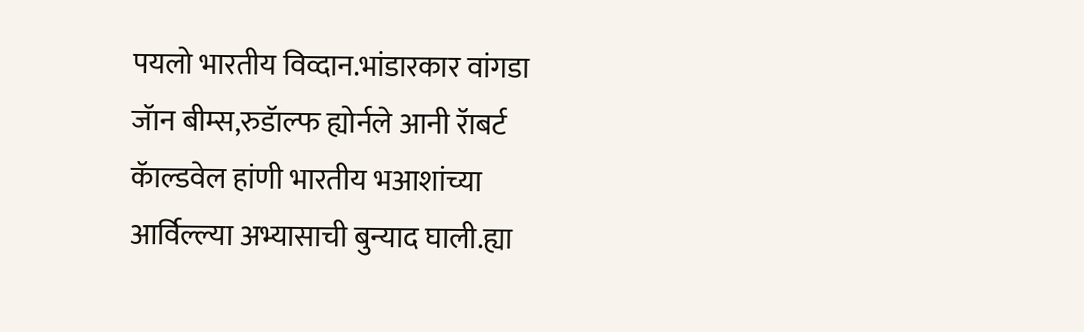पयलो भारतीय विव्दान.भांडारकार वांगडा जॅान बीम्स,रुडॅाल्फ ह्योर्नले आनी रॅाबर्ट कॅाल्डवेल हांणी भारतीय भआशांच्या आर्विल्ल्या अभ्यासाची बुन्याद घाली.ह्या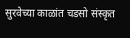सुरवेच्या काळांत चडसो संस्कृत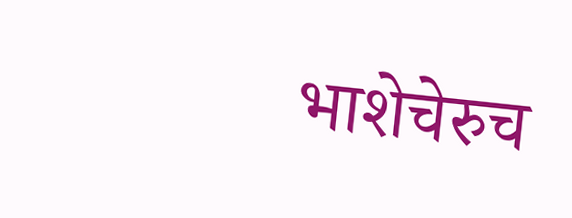भाशेचेरुच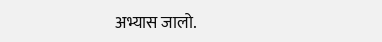अभ्यास जालो.